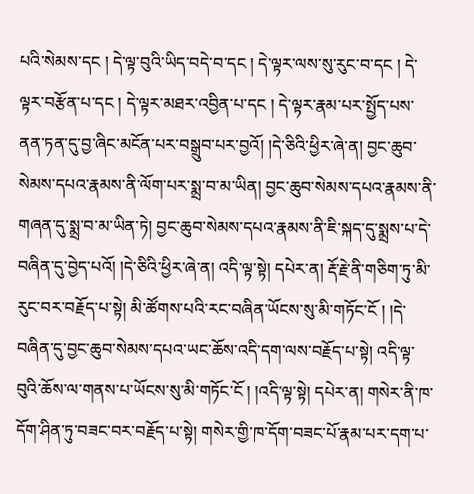པའི་སེམས་དང ། དེ་ལྟ་བུའི་ཡིད་བདེ་བ་དང ། དེ་ལྟར་ལས་སུ་རུང་བ་དང ། དེ་ལྟར་བརྩོན་པ་དང ། དེ་ལྟར་མཐར་འབྱིན་པ་དང ། དེ་ལྟར་རྣམ་པར་སྤྱོད་པས་ནན་ཏན་དུ་བྱ་ཞིང་མངོན་པར་བསྒྲུབ་པར་བྱའོ། །དེ་ཅིའི་ཕྱིར་ཞེ་ན། བྱང་ཆུབ་སེམས་དཔའ་རྣམས་ནི་ལོག་པར་སྨྲ་བ་མ་ཡིན། བྱང་ཆུབ་སེམས་དཔའ་རྣམས་ནི་གཞན་དུ་སྨྲ་བ་མ་ཡིན་ཏེ། བྱང་ཆུབ་སེམས་དཔའ་རྣམས་ནི་ཇི་སྐད་དུ་སྨྲས་པ་དེ་བཞིན་དུ་བྱེད་པའོ། །དེ་ཅིའི་ཕྱིར་ཞེ་ན། འདི་ལྟ་སྟེ། དཔེར་ན། རྡོ་རྗེ་ནི་གཅིག་ཏུ་མི་རུང་བར་བརྗོད་པ་སྟེ། མི་ཚོགས་པའི་རང་བཞིན་ཡོངས་སུ་མི་གཏོང་ངོ ། །དེ་བཞིན་དུ་བྱང་ཆུབ་སེམས་དཔའ་ཡང་ཆོས་འདི་དག་ལས་བརྗོད་པ་སྟེ། འདི་ལྟ་བུའི་ཆོས་ལ་གནས་པ་ཡོངས་སུ་མི་གཏོང་ངོ ། །འདི་ལྟ་སྟེ། དཔེར་ན། གསེར་ནི་ཁ་དོག་ཤིན་ཏུ་བཟང་བར་བརྗོད་པ་སྟེ། གསེར་གྱི་ཁ་དོག་བཟང་པོ་རྣམ་པར་དག་པ་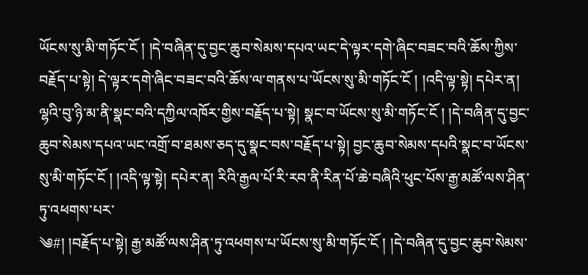ཡོངས་སུ་མི་གཏོང་ངོ ། །དེ་བཞིན་དུ་བྱང་ཆུབ་སེམས་དཔའ་ཡང་དེ་ལྟར་དགེ་ཞིང་བཟང་བའི་ཆོས་ཀྱིས་བརྗོད་པ་སྟེ། དེ་ལྟར་དགེ་ཞིང་བཟང་བའི་ཆོས་ལ་གནས་པ་ཡོངས་སུ་མི་གཏོང་ངོ ། །འདི་ལྟ་སྟེ། དཔེར་ན། ལྷའི་བུ་ཉི་མ་ནི་སྣང་བའི་དཀྱིལ་འཁོར་གྱིས་བརྗོད་པ་སྟེ། སྣང་བ་ཡོངས་སུ་མི་གཏོང་ངོ ། །དེ་བཞིན་དུ་བྱང་ཆུབ་སེམས་དཔའ་ཡང་འགྲོ་བ་ཐམས་ཅད་དུ་སྣང་བས་བརྗོད་པ་སྟེ། བྱང་ཆུབ་སེམས་དཔའི་སྣང་བ་ཡོངས་སུ་མི་གཏོང་ངོ ། །འདི་ལྟ་སྟེ། དཔེར་ན། རིའི་རྒྱལ་པོ་རི་རབ་ནི་རིན་པོ་ཆེ་བཞིའི་ཕུང་པོས་རྒྱ་མཚོ་ལས་ཤིན་ཏུ་འཕགས་པར་
༄#། །བརྗོད་པ་སྟེ། རྒྱ་མཚོ་ལས་ཤིན་ཏུ་འཕགས་པ་ཡོངས་སུ་མི་གཏོང་ངོ ། །དེ་བཞིན་དུ་བྱང་ཆུབ་སེམས་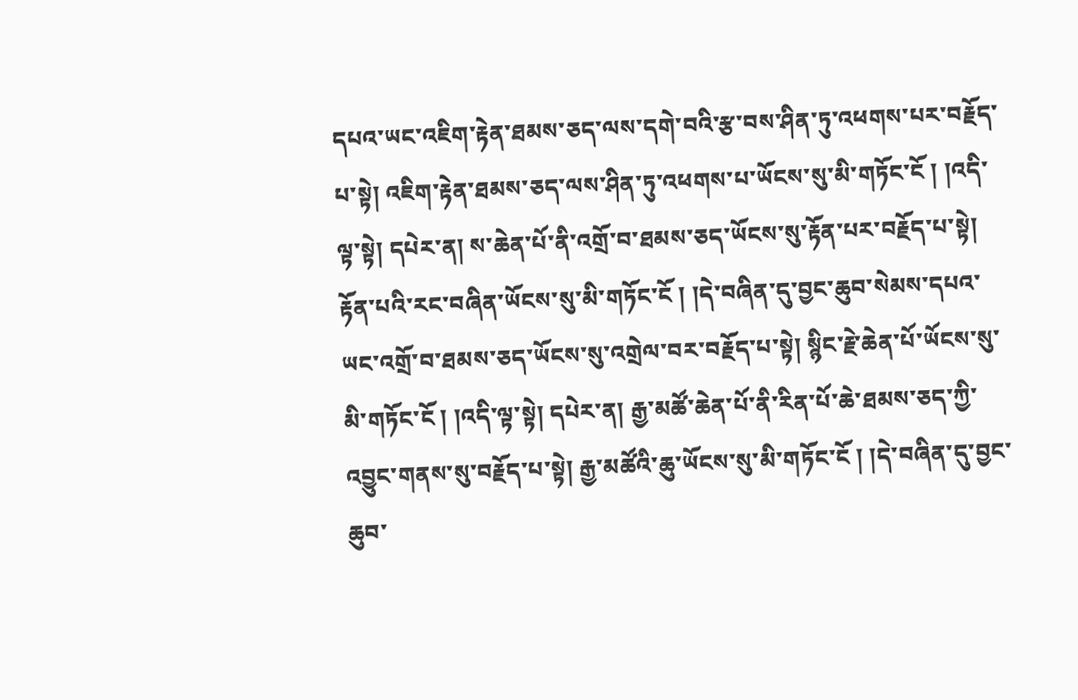དཔའ་ཡང་འཇིག་རྟེན་ཐམས་ཅད་ལས་དགེ་བའི་རྩ་བས་ཤིན་ཏུ་འཕགས་པར་བརྗོད་པ་སྟེ། འཇིག་རྟེན་ཐམས་ཅད་ལས་ཤིན་ཏུ་འཕགས་པ་ཡོངས་སུ་མི་གཏོང་ངོ ། །འདི་ལྟ་སྟེ། དཔེར་ན། ས་ཆེན་པོ་ནི་འགྲོ་བ་ཐམས་ཅད་ཡོངས་སུ་རྟོན་པར་བརྗོད་པ་སྟེ། རྟོན་པའི་རང་བཞིན་ཡོངས་སུ་མི་གཏོང་ངོ ། །དེ་བཞིན་དུ་བྱང་ཆུབ་སེམས་དཔའ་ཡང་འགྲོ་བ་ཐམས་ཅད་ཡོངས་སུ་འགྲེལ་བར་བརྗོད་པ་སྟེ། སྙིང་རྗེ་ཆེན་པོ་ཡོངས་སུ་མི་གཏོང་ངོ ། །འདི་ལྟ་སྟེ། དཔེར་ན། རྒྱ་མཚོ་ཆེན་པོ་ནི་རིན་པོ་ཆེ་ཐམས་ཅད་ཀྱི་འབྱུང་གནས་སུ་བརྗོད་པ་སྟེ། རྒྱ་མཚོའི་ཆུ་ཡོངས་སུ་མི་གཏོང་ངོ ། །དེ་བཞིན་དུ་བྱང་ཆུབ་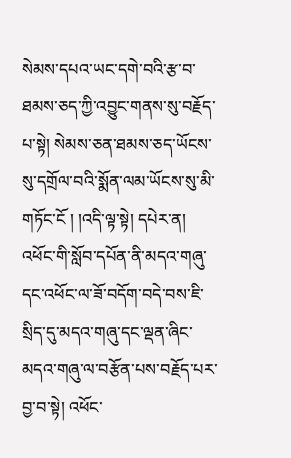སེམས་དཔའ་ཡང་དགེ་བའི་རྩ་བ་ཐམས་ཅད་ཀྱི་འབྱུང་གནས་སུ་བརྗོད་པ་སྟེ། སེམས་ཅན་ཐམས་ཅད་ཡོངས་སུ་དགྲོལ་བའི་སྨོན་ལམ་ཡོངས་སུ་མི་གཏོང་ངོ ། །འདི་ལྟ་སྟེ། དཔེར་ན། འཕོང་གི་སློབ་དཔོན་ནི་མདའ་གཞུ་དང་འཕོང་ལ་ཟོ་བདོག་བདེ་བས་ཇི་སྲིད་དུ་མདའ་གཞུ་དང་ལྡན་ཞིང་མདའ་གཞུ་ལ་བརྩོན་པས་བརྗོད་པར་བྱ་བ་སྟེ། འཕོང་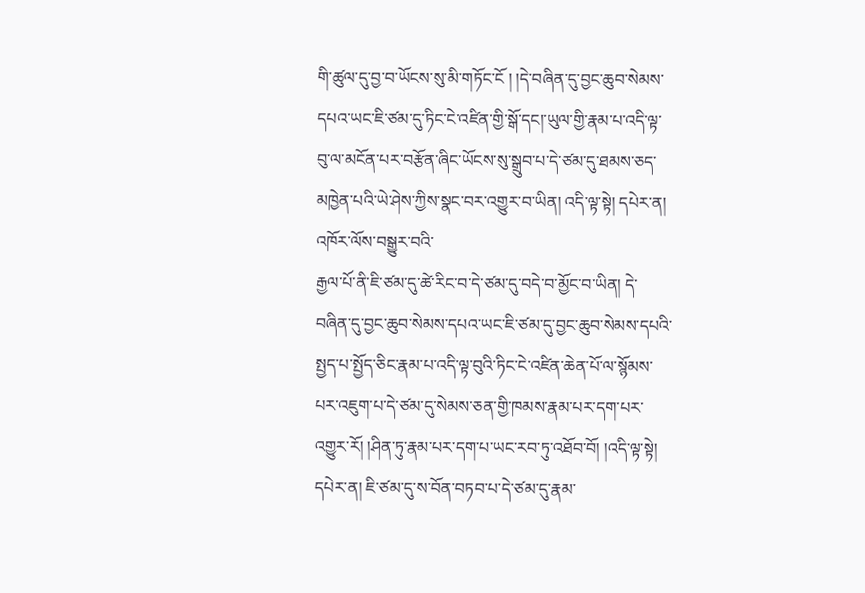གི་ཚུལ་དུ་བྱ་བ་ཡོངས་སུ་མི་གཏོང་ངོ ། །དེ་བཞིན་དུ་བྱང་ཆུབ་སེམས་དཔའ་ཡང་ཇི་ཙམ་དུ་ཏིང་ངེ་འཛིན་གྱི་སྒོ་དང།་ཡུལ་གྱི་རྣམ་པ་འདི་ལྟ་བུ་ལ་མངོན་པར་བརྩོན་ཞིང་ཡོངས་སུ་སྒྲུབ་པ་དེ་ཙམ་དུ་ཐམས་ཅད་མཁྱེན་པའི་ཡེ་ཤེས་ཀྱིས་སྣང་བར་འགྱུར་བ་ཡིན། འདི་ལྟ་སྟེ། དཔེར་ན། འཁོར་ལོས་བསྒྱུར་བའི་
རྒྱལ་པོ་ནི་ཇི་ཙམ་དུ་ཚེ་རིང་བ་དེ་ཙམ་དུ་བདེ་བ་མྱོང་བ་ཡིན། དེ་བཞིན་དུ་བྱང་ཆུབ་སེམས་དཔའ་ཡང་ཇི་ཙམ་དུ་བྱང་ཆུབ་སེམས་དཔའི་སྤྱད་པ་སྤྱོད་ཅིང་རྣམ་པ་འདི་ལྟ་བུའི་ཏིང་ངེ་འཛིན་ཆེན་པོ་ལ་སྙོམས་པར་འཇུག་པ་དེ་ཙམ་དུ་སེམས་ཅན་གྱི་ཁམས་རྣམ་པར་དག་པར་འགྱུར་རོ། །ཤིན་ཏུ་རྣམ་པར་དག་པ་ཡང་རབ་ཏུ་འཐོབ་བོ། །འདི་ལྟ་སྟེ། དཔེར་ན། ཇི་ཙམ་དུ་ས་བོན་བཏབ་པ་དེ་ཙམ་དུ་རྣམ་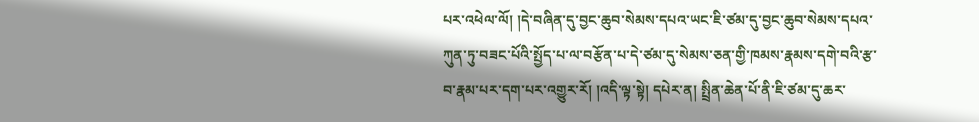པར་འཕེལ་ལོ། །དེ་བཞིན་དུ་བྱང་ཆུབ་སེམས་དཔའ་ཡང་ཇི་ཙམ་དུ་བྱང་ཆུབ་སེམས་དཔའ་ཀུན་ཏུ་བཟང་པོའི་སྤྱོད་པ་ལ་བརྩོན་པ་དེ་ཙམ་དུ་སེམས་ཅན་གྱི་ཁམས་རྣམས་དགེ་བའི་རྩ་བ་རྣམ་པར་དག་པར་འགྱུར་རོ། །འདི་ལྟ་སྟེ། དཔེར་ན། སྤྲིན་ཆེན་པོ་ནི་ཇི་ཙམ་དུ་ཆར་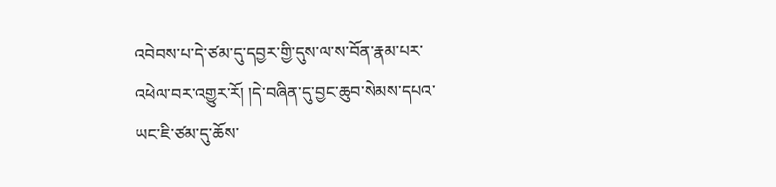འབེབས་པ་དེ་ཙམ་དུ་དབྱར་གྱི་དུས་ལ་ས་བོན་རྣམ་པར་འཕེལ་བར་འགྱུར་རོ། །དེ་བཞིན་དུ་བྱང་ཆུབ་སེམས་དཔའ་ཡང་ཇི་ཙམ་དུ་ཆོས་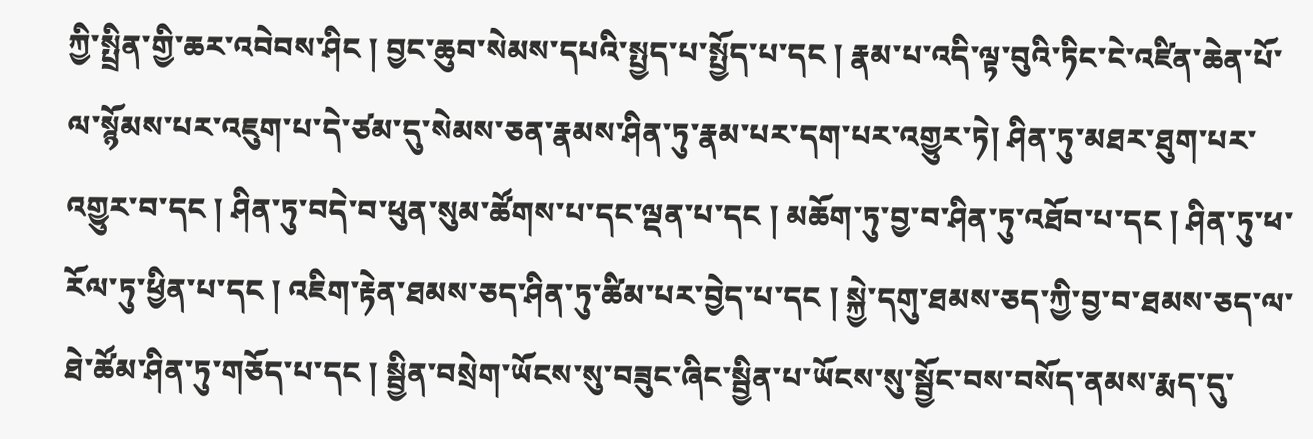ཀྱི་སྤྲིན་གྱི་ཆར་འབེབས་ཤིང ། བྱང་ཆུབ་སེམས་དཔའི་སྤྱད་པ་སྤྱོད་པ་དང ། རྣམ་པ་འདི་ལྟ་བུའི་ཏིང་ངེ་འཛིན་ཆེན་པོ་ལ་སྙོམས་པར་འཇུག་པ་དེ་ཙམ་དུ་སེམས་ཅན་རྣམས་ཤིན་ཏུ་རྣམ་པར་དག་པར་འགྱུར་ཏེ། ཤིན་ཏུ་མཐར་ཐུག་པར་འགྱུར་བ་དང ། ཤིན་ཏུ་བདེ་བ་ཕུན་སུམ་ཚོགས་པ་དང་ལྡན་པ་དང ། མཆོག་ཏུ་བྱ་བ་ཤིན་ཏུ་འཐོབ་པ་དང ། ཤིན་ཏུ་ཕ་རོལ་ཏུ་ཕྱིན་པ་དང ། འཇིག་རྟེན་ཐམས་ཅད་ཤིན་ཏུ་ཚིམ་པར་བྱེད་པ་དང ། སྐྱེ་དགུ་ཐམས་ཅད་ཀྱི་བྱ་བ་ཐམས་ཅད་ལ་ཐེ་ཚོམ་ཤིན་ཏུ་གཅོད་པ་དང ། སྦྱིན་བསྲེག་ཡོངས་སུ་བཟུང་ཞིང་སྦྱིན་པ་ཡོངས་སུ་སྦྱོང་བས་བསོད་ནམས་རྨད་དུ་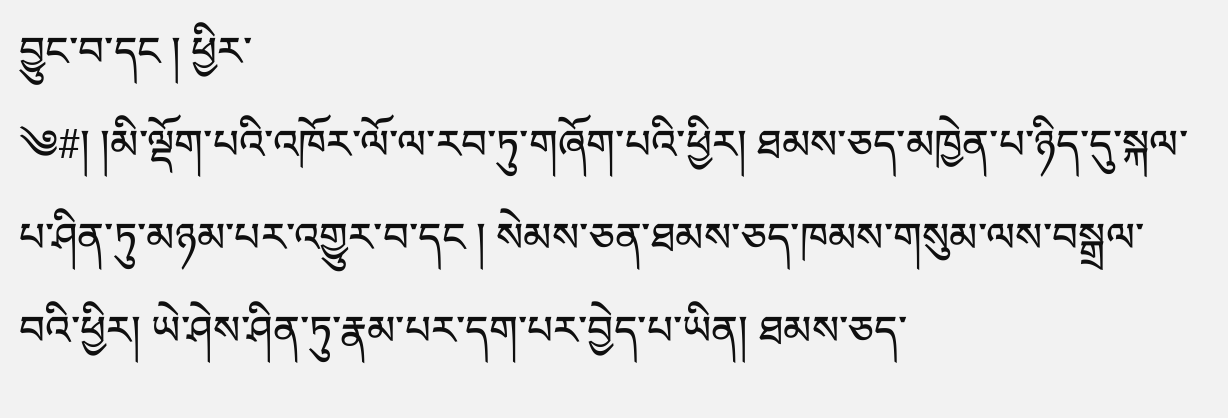བྱུང་བ་དང ། ཕྱིར་
༄#། །མི་ལྡོག་པའི་འཁོར་ལོ་ལ་རབ་ཏུ་གཞོག་པའི་ཕྱིར། ཐམས་ཅད་མཁྱེན་པ་ཉིད་དུ་སྐལ་པ་ཤིན་ཏུ་མཉམ་པར་འགྱུར་བ་དང ། སེམས་ཅན་ཐམས་ཅད་ཁམས་གསུམ་ལས་བསྒྲལ་བའི་ཕྱིར། ཡེ་ཤེས་ཤིན་ཏུ་རྣམ་པར་དག་པར་བྱེད་པ་ཡིན། ཐམས་ཅད་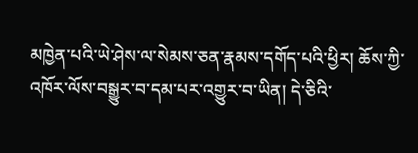མཁྱེན་པའི་ཡེ་ཤེས་ལ་སེམས་ཅན་རྣམས་དགོད་པའི་ཕྱིར། ཆོས་ཀྱི་འཁོར་ལོས་བསྒྱུར་བ་དམ་པར་འགྱུར་བ་ཡིན། དེ་ཅིའི་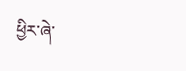ཕྱིར་ཞེ་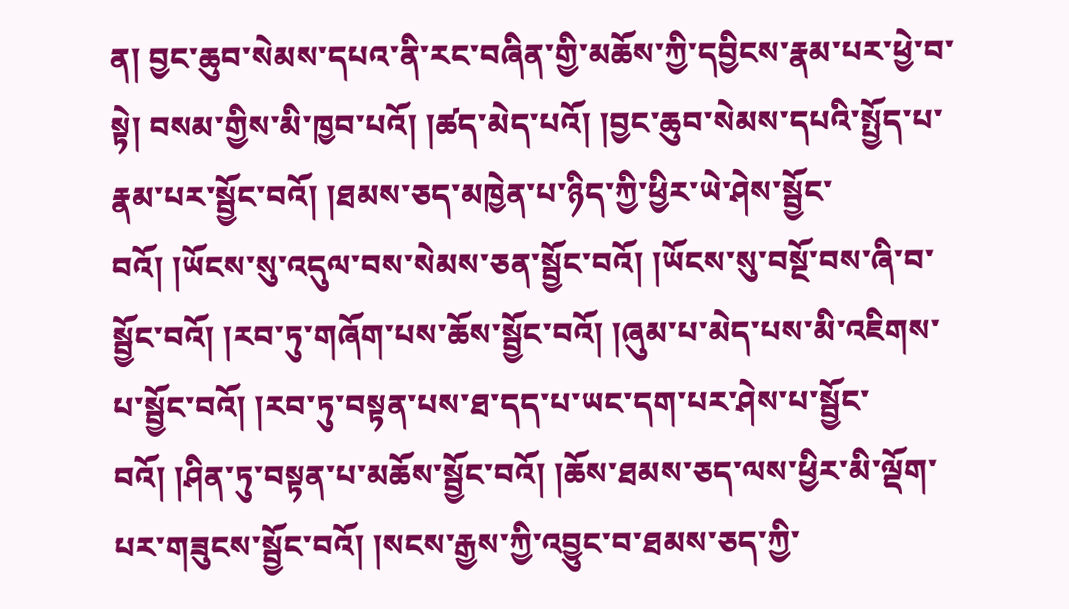ན། བྱང་ཆུབ་སེམས་དཔའ་ནི་རང་བཞིན་གྱི་མཆོས་ཀྱི་དབྱིངས་རྣམ་པར་ཕྱེ་བ་སྟེ། བསམ་གྱིས་མི་ཁྱབ་པའོ། །ཚད་མེད་པའོ། །བྱང་ཆུབ་སེམས་དཔའི་སྤྱོད་པ་རྣམ་པར་སྦྱོང་བའོ། །ཐམས་ཅད་མཁྱེན་པ་ཉིད་ཀྱི་ཕྱིར་ཡེ་ཤེས་སྦྱོང་བའོ། །ཡོངས་སུ་འདུལ་བས་སེམས་ཅན་སྦྱོང་བའོ། །ཡོངས་སུ་བསྔོ་བས་ཞི་བ་སྦྱོང་བའོ། །རབ་ཏུ་གཞོག་པས་ཆོས་སྦྱོང་བའོ། །ཞུམ་པ་མེད་པས་མི་འཇིགས་པ་སྦྱོང་བའོ། །རབ་ཏུ་བསྟན་པས་ཐ་དད་པ་ཡང་དག་པར་ཤེས་པ་སྦྱོང་བའོ། །ཤིན་ཏུ་བསྟན་པ་མཆོས་སྦྱོང་བའོ། །ཆོས་ཐམས་ཅད་ལས་ཕྱིར་མི་ལྡོག་པར་གཟུངས་སྦྱོང་བའོ། །སངས་རྒྱས་ཀྱི་འབྱུང་བ་ཐམས་ཅད་ཀྱི་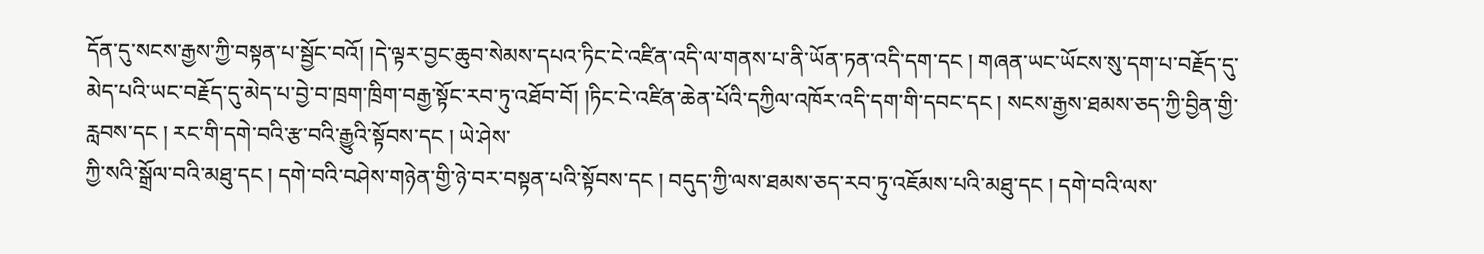དོན་དུ་སངས་རྒྱས་ཀྱི་བསྟན་པ་སྦྱོང་བའོ། །དེ་ལྟར་བྱང་ཆུབ་སེམས་དཔའ་ཏིང་ངེ་འཛིན་འདི་ལ་གནས་པ་ནི་ཡོན་ཏན་འདི་དག་དང ། གཞན་ཡང་ཡོངས་སུ་དག་པ་བརྗོད་དུ་མེད་པའི་ཡང་བརྗོད་དུ་མེད་པ་བྱེ་བ་ཁྲག་ཁྲིག་བརྒྱ་སྟོང་རབ་ཏུ་འཐོབ་བོ། །ཏིང་ངེ་འཛིན་ཆེན་པོའི་དཀྱིལ་འཁོར་འདི་དག་གི་དབང་དང ། སངས་རྒྱས་ཐམས་ཅད་ཀྱི་བྱིན་གྱི་རླབས་དང ། རང་གི་དགེ་བའི་རྩ་བའི་རྒྱུའི་སྟོབས་དང ། ཡེ་ཤེས་
ཀྱི་སའི་སྒྲོལ་བའི་མཐུ་དང ། དགེ་བའི་བཤེས་གཉེན་གྱི་ཉེ་བར་བསྟན་པའི་སྟོབས་དང ། བདུད་ཀྱི་ལས་ཐམས་ཅད་རབ་ཏུ་འཇོམས་པའི་མཐུ་དང ། དགེ་བའི་ལས་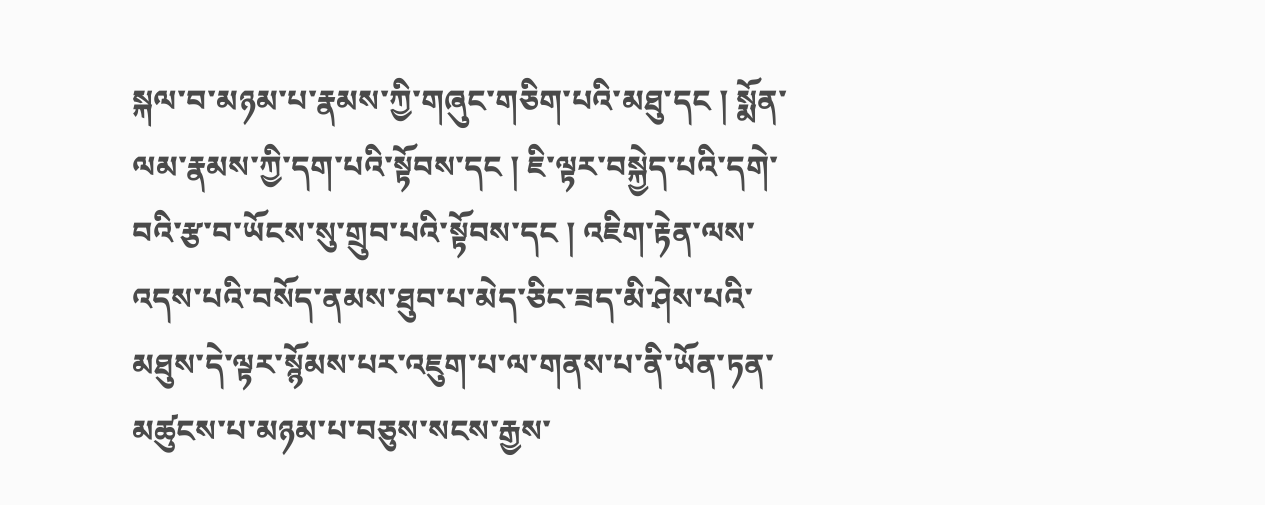སྐལ་བ་མཉམ་པ་རྣམས་ཀྱི་གཞུང་གཅིག་པའི་མཐུ་དང ། སྨོན་ལམ་རྣམས་ཀྱི་དག་པའི་སྟོབས་དང ། ཇི་ལྟར་བསྐྱེད་པའི་དགེ་བའི་རྩ་བ་ཡོངས་སུ་གྲུབ་པའི་སྟོབས་དང ། འཇིག་རྟེན་ལས་འདས་པའི་བསོད་ནམས་ཐུབ་པ་མེད་ཅིང་ཟད་མི་ཤེས་པའི་མཐུས་དེ་ལྟར་སྙོམས་པར་འཇུག་པ་ལ་གནས་པ་ནི་ཡོན་ཏན་མཚུངས་པ་མཉམ་པ་བཅུས་སངས་རྒྱས་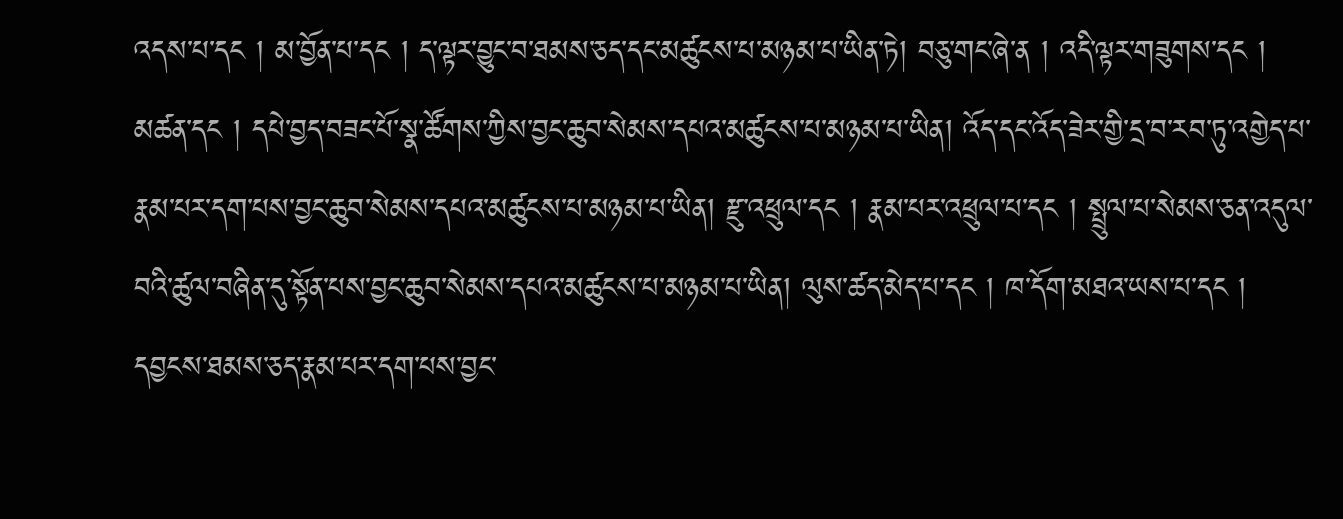འདས་པ་དང ། མ་བྱོན་པ་དང ། ད་ལྟར་བྱུང་བ་ཐམས་ཅད་དང་མཚུངས་པ་མཉམ་པ་ཡིན་ཏེ། བཅུ་གང་ཞེ་ན ། འདི་ལྟར་གཟུགས་དང ། མཚན་དང ། དཔེ་བྱད་བཟང་པོ་སྣ་ཚོགས་ཀྱིས་བྱང་ཆུབ་སེམས་དཔའ་མཚུངས་པ་མཉམ་པ་ཡིན། འོད་དང་འོད་ཟེར་གྱི་དྲ་བ་རབ་ཏུ་འགྱེད་པ་རྣམ་པར་དག་པས་བྱང་ཆུབ་སེམས་དཔའ་མཚུངས་པ་མཉམ་པ་ཡིན། རྫུ་འཕྲུལ་དང ། རྣམ་པར་འཕྲུལ་པ་དང ། སྤྲུལ་པ་སེམས་ཅན་འདུལ་བའི་ཚུལ་བཞིན་དུ་སྟོན་པས་བྱང་ཆུབ་སེམས་དཔའ་མཚུངས་པ་མཉམ་པ་ཡིན། ལུས་ཚད་མེད་པ་དང ། ཁ་དོག་མཐའ་ཡས་པ་དང ། དབྱངས་ཐམས་ཅད་རྣམ་པར་དག་པས་བྱང་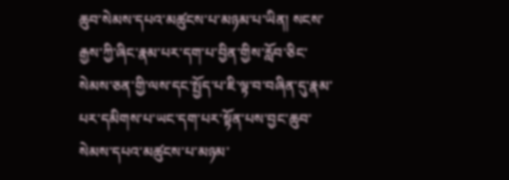ཆུབ་སེམས་དཔའ་མཚུངས་པ་མཉམ་པ་ཡིན། སངས་རྒྱས་ཀྱི་ཞིང་རྣམ་པར་དག་པ་བྱིན་གྱིས་རློབ་ཅིང་སེམས་ཅན་གྱི་ལས་དང་སྤྱོད་པ་ཇི་ལྟ་བ་བཞིན་དུ་རྣམ་པར་དམིགས་པ་ཡང་དག་པར་སྟོན་པས་བྱང་ཆུབ་སེམས་དཔའ་མཚུངས་པ་མཉམ་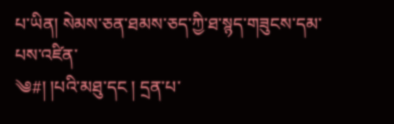པ་ཡིན། སེམས་ཅན་ཐམས་ཅད་ཀྱི་ཐ་སྙད་གཟུངས་དམ་པས་འཛིན་
༄#། །པའི་མཐུ་དང ། དྲན་པ་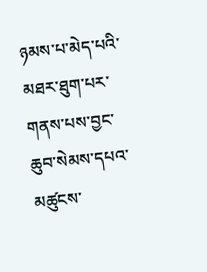ཉམས་པ་མེད་པའི་མཐར་ཐུག་པར་གནས་པས་བྱང་ཆུབ་སེམས་དཔའ་མཚུངས་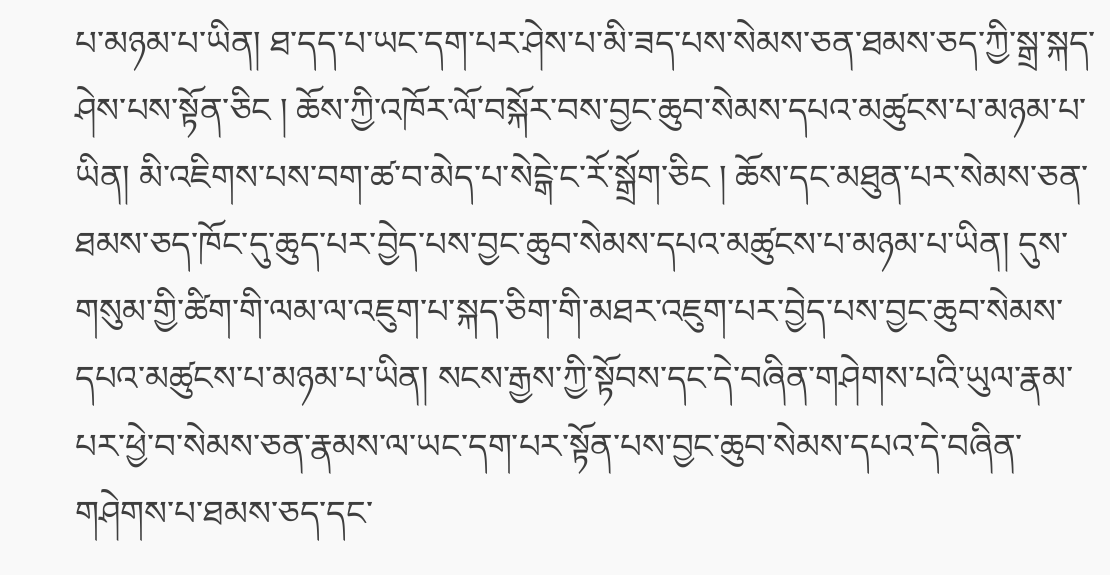པ་མཉམ་པ་ཡིན། ཐ་དད་པ་ཡང་དག་པར་ཤེས་པ་མི་ཟད་པས་སེམས་ཅན་ཐམས་ཅད་ཀྱི་སྒྲ་སྐད་ཤེས་པས་སྟོན་ཅིང ། ཆོས་ཀྱི་འཁོར་ལོ་བསྐོར་བས་བྱང་ཆུབ་སེམས་དཔའ་མཚུངས་པ་མཉམ་པ་ཡིན། མི་འཇིགས་པས་བག་ཚ་བ་མེད་པ་སེངྒེ་ང་རོ་སྒྲོག་ཅིང ། ཆོས་དང་མཐུན་པར་སེམས་ཅན་ཐམས་ཅད་ཁོང་དུ་ཆུད་པར་བྱེད་པས་བྱང་ཆུབ་སེམས་དཔའ་མཚུངས་པ་མཉམ་པ་ཡིན། དུས་གསུམ་གྱི་ཚིག་གི་ལམ་ལ་འཇུག་པ་སྐད་ཅིག་གི་མཐར་འཇུག་པར་བྱེད་པས་བྱང་ཆུབ་སེམས་དཔའ་མཚུངས་པ་མཉམ་པ་ཡིན། སངས་རྒྱས་ཀྱི་སྟོབས་དང་དེ་བཞིན་གཤེགས་པའི་ཡུལ་རྣམ་པར་ཕྱེ་བ་སེམས་ཅན་རྣམས་ལ་ཡང་དག་པར་སྟོན་པས་བྱང་ཆུབ་སེམས་དཔའ་དེ་བཞིན་གཤེགས་པ་ཐམས་ཅད་དང་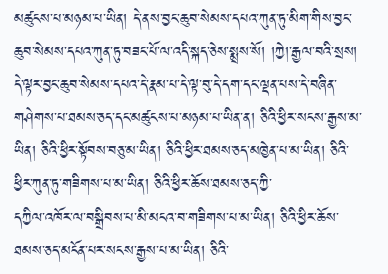མཚུངས་པ་མཉམ་པ་ཡིན། དེ་ནས་བྱང་ཆུབ་སེམས་དཔའ་ཀུན་ཏུ་མིག་གིས་བྱང་ཆུབ་སེམས་དཔའ་ཀུན་ཏུ་བཟང་པོ་ལ་འདི་སྐད་ཅེས་སྨྲས་སོ། །ཀྱེ།་རྒྱལ་བའི་སྲས། དེ་ལྟར་བྱང་ཆུབ་སེམས་དཔའ་དེ་རྣམ་པ་དེ་ལྟ་བུ་དེ་དག་དང་ལྡན་པས་དེ་བཞིན་གཤེགས་པ་ཐམས་ཅད་དང་མཚུངས་པ་མཉམ་པ་ཡིན་ན། ཅིའི་ཕྱིར་སངས་རྒྱས་མ་ཡིན། ཅིའི་ཕྱིར་སྟོབས་བཅུ་མ་ཡིན། ཅིའི་ཕྱིར་ཐམས་ཅད་མཁྱེན་པ་མ་ཡིན། ཅིའི་ཕྱིར་ཀུན་ཏུ་གཟིགས་པ་མ་ཡིན། ཅིའི་ཕྱིར་ཆོས་ཐམས་ཅད་ཀྱི་
དཀྱིལ་འཁོར་ལ་བསྒྲིབས་པ་མི་མངའ་བ་གཟིགས་པ་མ་ཡིན། ཅིའི་ཕྱིར་ཆོས་ཐམས་ཅད་མངོན་པར་སངས་རྒྱས་པ་མ་ཡིན། ཅིའི་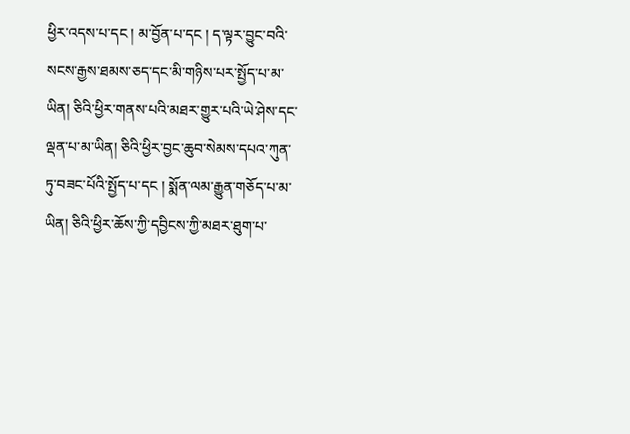ཕྱིར་འདས་པ་དང ། མ་བྱོན་པ་དང ། ད་ལྟར་བྱུང་བའི་སངས་རྒྱས་ཐམས་ཅད་དང་མི་གཉིས་པར་སྤྱོད་པ་མ་ཡིན། ཅིའི་ཕྱིར་གནས་པའི་མཐར་གྱུར་པའི་ཡེ་ཤེས་དང་ལྡན་པ་མ་ཡིན། ཅིའི་ཕྱིར་བྱང་ཆུབ་སེམས་དཔའ་ཀུན་ཏུ་བཟང་པོའི་སྤྱོད་པ་དང ། སྨོན་ལམ་རྒྱུན་གཅོད་པ་མ་ཡིན། ཅིའི་ཕྱིར་ཆོས་ཀྱི་དབྱིངས་ཀྱི་མཐར་ཐུག་པ་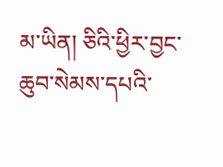མ་ཡིན། ཅིའི་ཕྱིར་བྱང་ཆུབ་སེམས་དཔའི་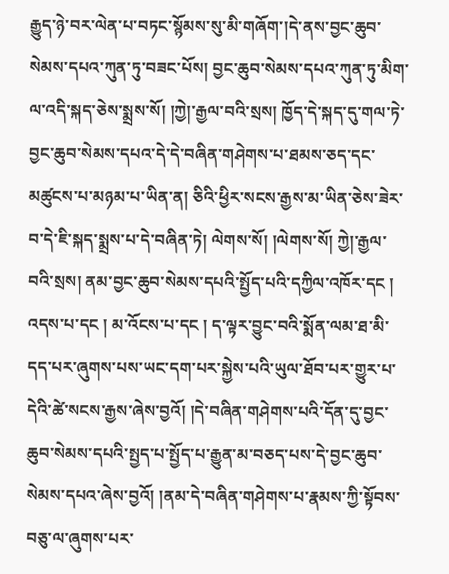རྒྱུད་ཉེ་བར་ལེན་པ་བཏང་སྙོམས་སུ་མི་གཞོག་།དེ་ནས་བྱང་ཆུབ་སེམས་དཔའ་ཀུན་ཏུ་བཟང་པོས། བྱང་ཆུབ་སེམས་དཔའ་ཀུན་ཏུ་མིག་ལ་འདི་སྐད་ཅེས་སྨྲས་སོ། །ཀྱེ།་རྒྱལ་བའི་སྲས། ཁྱོད་དེ་སྐད་དུ་གལ་ཏེ་བྱང་ཆུབ་སེམས་དཔའ་དེ་དེ་བཞིན་གཤེགས་པ་ཐམས་ཅད་དང་མཚུངས་པ་མཉམ་པ་ཡིན་ན། ཅིའི་ཕྱིར་སངས་རྒྱས་མ་ཡིན་ཅེས་ཟེར་བ་དེ་ཇི་སྐད་སྨྲས་པ་དེ་བཞིན་ཏེ། ལེགས་སོ། །ལེགས་སོ། ཀྱེ།་རྒྱལ་བའི་སྲས། ནམ་བྱང་ཆུབ་སེམས་དཔའི་སྤྱོད་པའི་དཀྱིལ་འཁོར་དང ། འདས་པ་དང ། མ་འོངས་པ་དང ། ད་ལྟར་བྱུང་བའི་སྨོན་ལམ་ཐ་མི་དད་པར་ཞུགས་པས་ཡང་དག་པར་སྐྱེས་པའི་ཡུལ་ཐོབ་པར་གྱུར་པ་དེའི་ཚེ་སངས་རྒྱས་ཞེས་བྱའོ། །དེ་བཞིན་གཤེགས་པའི་དོན་དུ་བྱང་ཆུབ་སེམས་དཔའི་སྤྱད་པ་སྤྱོད་པ་རྒྱུན་མ་བཅད་པས་དེ་བྱང་ཆུབ་སེམས་དཔའ་ཞེས་བྱའོ། །ནམ་དེ་བཞིན་གཤེགས་པ་རྣམས་ཀྱི་སྟོབས་བཅུ་ལ་ཞུགས་པར་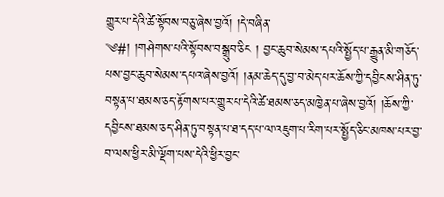གྱུར་པ་དེའི་ཚེ་སྟོབས་བཅུ་ཞེས་བྱའོ། །དེ་བཞིན་
༄#། །གཤེགས་པའི་སྟོབས་བསྒྲུབ་ཅིང ། བྱང་ཆུབ་སེམས་དཔའི་སྤྱོད་པ་རྒྱུན་མི་གཅོད་པས་བྱང་ཆུབ་སེམས་དཔའ་ཞེས་བྱའོ། །ནམ་ཆེད་དུ་བྱ་བ་མེད་པར་ཆོས་ཀྱི་དབྱིངས་ཤིན་ཏུ་བསྟན་པ་ཐམས་ཅད་རྟོགས་པར་གྱུར་པ་དེའི་ཚེ་ཐམས་ཅད་མཁྱེན་པ་ཞེས་བྱའོ། །ཆོས་ཀྱི་དབྱིངས་ཐམས་ཅད་ཤིན་ཏུ་བསྟན་པ་ཐ་དད་པ་ལ་འཇུག་པ་རིག་པར་སྤྱོད་ཅིང་མཁས་པར་བྱ་བ་ལས་ཕྱིར་མི་ལྡོག་པས་དེའི་ཕྱིར་བྱང་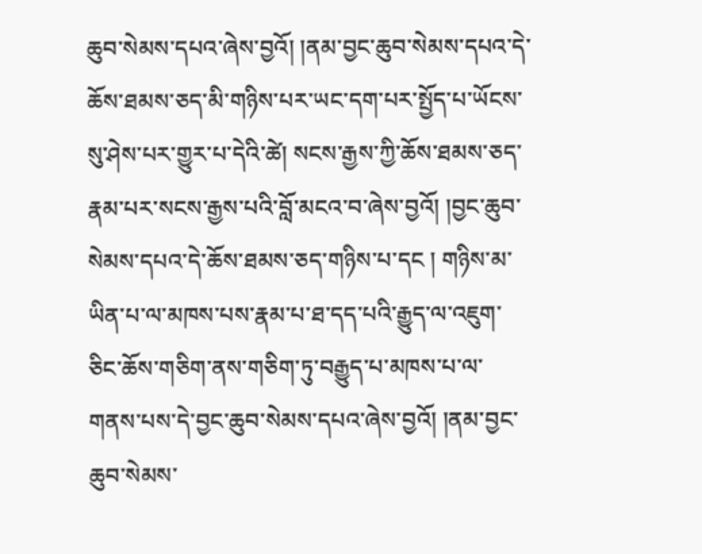ཆུབ་སེམས་དཔའ་ཞེས་བྱའོ། །ནམ་བྱང་ཆུབ་སེམས་དཔའ་དེ་ཆོས་ཐམས་ཅད་མི་གཉིས་པར་ཡང་དག་པར་སྤྱོད་པ་ཡོངས་སུ་ཤེས་པར་གྱུར་པ་དེའི་ཚེ། སངས་རྒྱས་ཀྱི་ཆོས་ཐམས་ཅད་རྣམ་པར་སངས་རྒྱས་པའི་བློ་མངའ་བ་ཞེས་བྱའོ། །བྱང་ཆུབ་སེམས་དཔའ་དེ་ཆོས་ཐམས་ཅད་གཉིས་པ་དང ། གཉིས་མ་ཡིན་པ་ལ་མཁས་པས་རྣམ་པ་ཐ་དད་པའི་རྒྱུད་ལ་འཇུག་ཅིང་ཆོས་གཅིག་ནས་གཅིག་ཏུ་བརྒྱུད་པ་མཁས་པ་ལ་གནས་པས་དེ་བྱང་ཆུབ་སེམས་དཔའ་ཞེས་བྱའོ། །ནམ་བྱང་ཆུབ་སེམས་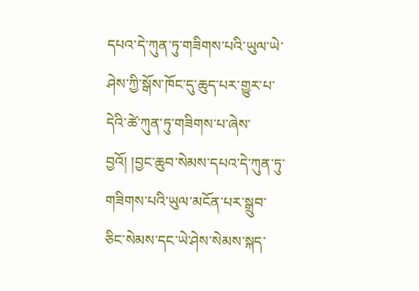དཔའ་དེ་ཀུན་ཏུ་གཟིགས་པའི་ཡུལ་ཡེ་ཤེས་ཀྱི་སྒོས་ཁོང་དུ་ཆུད་པར་གྱུར་པ་དེའི་ཚེ་ཀུན་ཏུ་གཟིགས་པ་ཞེས་བྱའོ། །བྱང་ཆུབ་སེམས་དཔའ་དེ་ཀུན་ཏུ་གཟིགས་པའི་ཡུལ་མངོན་པར་སྒྲུབ་ཅིང་སེམས་དང་ཡེ་ཤེས་སེམས་སྐད་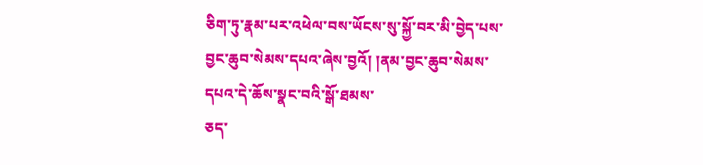ཅིག་ཏུ་རྣམ་པར་འཕེལ་བས་ཡོངས་སུ་སྐྱོ་བར་མི་བྱེད་པས་བྱང་ཆུབ་སེམས་དཔའ་ཞེས་བྱའོ། །ནམ་བྱང་ཆུབ་སེམས་དཔའ་དེ་ཆོས་སྣང་བའི་སྒོ་ཐམས་
ཅད་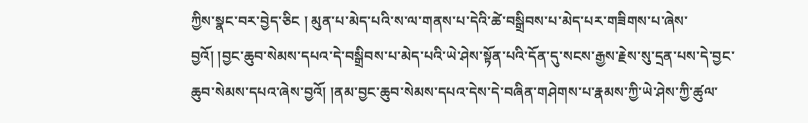ཀྱིས་སྣང་བར་བྱེད་ཅིང ། མུན་པ་མེད་པའི་ས་ལ་གནས་པ་དེའི་ཚེ་བསྒྲིབས་པ་མེད་པར་གཟིགས་པ་ཞེས་བྱའོ། །བྱང་ཆུབ་སེམས་དཔའ་དེ་བསྒྲིབས་པ་མེད་པའི་ཡེ་ཤེས་སྟོན་པའི་དོན་དུ་སངས་རྒྱས་རྗེས་སུ་དྲན་པས་དེ་བྱང་ཆུབ་སེམས་དཔའ་ཞེས་བྱའོ། །ནམ་བྱང་ཆུབ་སེམས་དཔའ་དེས་དེ་བཞིན་གཤེགས་པ་རྣམས་ཀྱི་ཡེ་ཤེས་ཀྱི་ཚུལ་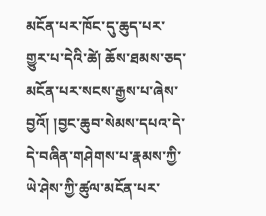མངོན་པར་ཁོང་དུ་ཆུད་པར་གྱུར་པ་དེའི་ཚེ། ཆོས་ཐམས་ཅད་མངོན་པར་སངས་རྒྱས་པ་ཞེས་བྱའོ། །བྱང་ཆུབ་སེམས་དཔའ་དེ་དེ་བཞིན་གཤེགས་པ་རྣམས་ཀྱི་ཡེ་ཤེས་ཀྱི་ཚུལ་མངོན་པར་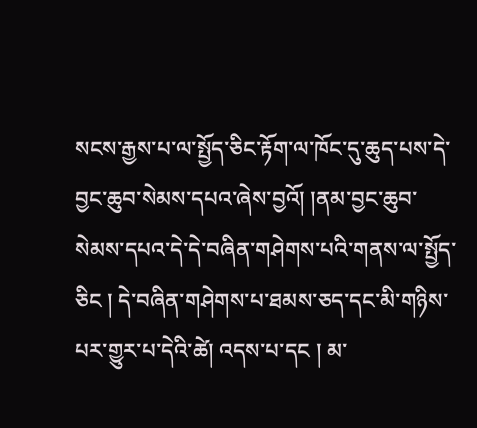སངས་རྒྱས་པ་ལ་སྤྱོད་ཅིང་རྟོག་ལ་ཁོང་དུ་ཆུད་པས་དེ་བྱང་ཆུབ་སེམས་དཔའ་ཞེས་བྱའོ། །ནམ་བྱང་ཆུབ་སེམས་དཔའ་དེ་དེ་བཞིན་གཤེགས་པའི་གནས་ལ་སྤྱོད་ཅིང ། དེ་བཞིན་གཤེགས་པ་ཐམས་ཅད་དང་མི་གཉིས་པར་གྱུར་པ་དེའི་ཚེ། འདས་པ་དང ། མ་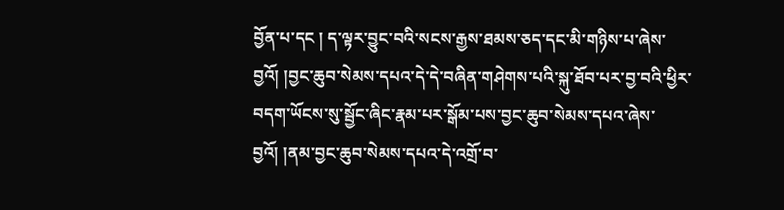བྱོན་པ་དང ། ད་ལྟར་བྱུང་བའི་སངས་རྒྱས་ཐམས་ཅད་དང་མི་གཉིས་པ་ཞེས་བྱའོ། །བྱང་ཆུབ་སེམས་དཔའ་དེ་དེ་བཞིན་གཤེགས་པའི་སྐུ་ཐོབ་པར་བྱ་བའི་ཕྱིར་བདག་ཡོངས་སུ་སྦྱོང་ཞིང་རྣམ་པར་སྒོམ་པས་བྱང་ཆུབ་སེམས་དཔའ་ཞེས་བྱའོ། །ནམ་བྱང་ཆུབ་སེམས་དཔའ་དེ་འགྲོ་བ་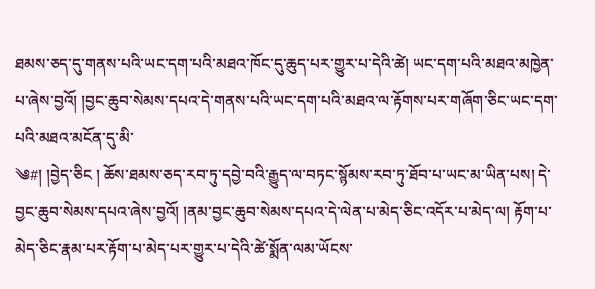ཐམས་ཅད་དུ་གནས་པའི་ཡང་དག་པའི་མཐའ་ཁོང་དུ་ཆུད་པར་གྱུར་པ་དེའི་ཚེ། ཡང་དག་པའི་མཐའ་མཁྱེན་པ་ཞེས་བྱའོ། །བྱང་ཆུབ་སེམས་དཔའ་དེ་གནས་པའི་ཡང་དག་པའི་མཐའ་ལ་རྟོགས་པར་གཞོག་ཅིང་ཡང་དག་པའི་མཐའ་མངོན་དུ་མི་
༄#། །བྱེད་ཅིང ། ཆོས་ཐམས་ཅད་རབ་ཏུ་དབྱེ་བའི་རྒྱུད་ལ་བཏང་སྙོམས་རབ་ཏུ་ཐོབ་པ་ཡང་མ་ཡིན་པས། དེ་བྱང་ཆུབ་སེམས་དཔའ་ཞེས་བྱའོ། །ནམ་བྱང་ཆུབ་སེམས་དཔའ་དེ་ལེན་པ་མེད་ཅིང་འདོར་པ་མེད་ལ། རྟོག་པ་མེད་ཅིང་རྣམ་པར་རྟོག་པ་མེད་པར་གྱུར་པ་དེའི་ཚེ་སྨོན་ལམ་ཡོངས་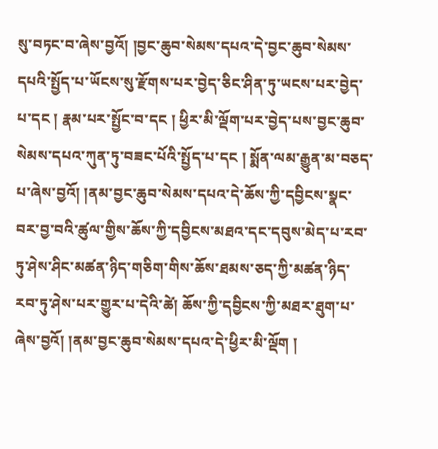སུ་བཏང་བ་ཞེས་བྱའོ། །བྱང་ཆུབ་སེམས་དཔའ་དེ་བྱང་ཆུབ་སེམས་དཔའི་སྤྱོད་པ་ཡོངས་སུ་རྫོགས་པར་བྱེད་ཅིང་ཤིན་ཏུ་ཡངས་པར་བྱེད་པ་དང ། རྣམ་པར་སྤྱོང་བ་དང ། ཕྱིར་མི་ལྡོག་པར་བྱེད་པས་བྱང་ཆུབ་སེམས་དཔའ་ཀུན་ཏུ་བཟང་པོའི་སྤྱོད་པ་དང ། སྨོན་ལམ་རྒྱུན་མ་བཅད་པ་ཞེས་བྱའོ། །ནམ་བྱང་ཆུབ་སེམས་དཔའ་དེ་ཆོས་ཀྱི་དབྱིངས་སྣང་བར་བྱ་བའི་ཚུལ་གྱིས་ཆོས་ཀྱི་དབྱིངས་མཐའ་དང་དབུས་མེད་པ་རབ་ཏུ་ཤེས་ཤིང་མཚན་ཉིད་གཅིག་གིས་ཆོས་ཐམས་ཅད་ཀྱི་མཚན་ཉིད་རབ་ཏུ་ཤེས་པར་གྱུར་པ་དེའི་ཚེ། ཆོས་ཀྱི་དབྱིངས་ཀྱི་མཐར་ཐུག་པ་ཞེས་བྱའོ། །ནམ་བྱང་ཆུབ་སེམས་དཔའ་དེ་ཕྱིར་མི་ལྡོག །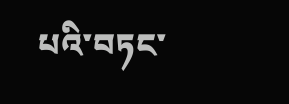པའི་བཏང་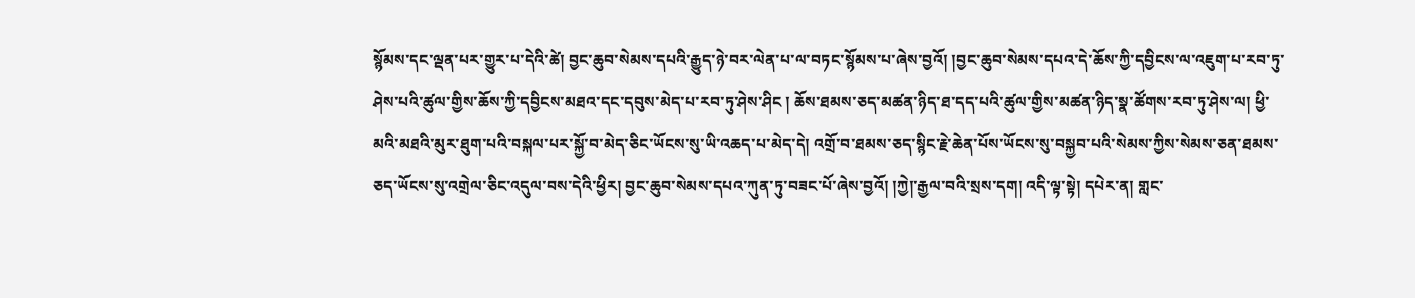སྙོམས་དང་ལྡན་པར་གྱུར་པ་དེའི་ཚེ། བྱང་ཆུབ་སེམས་དཔའི་རྒྱུད་ཉེ་བར་ལེན་པ་ལ་བཏང་སྙོམས་པ་ཞེས་བྱའོ། །བྱང་ཆུབ་སེམས་དཔའ་དེ་ཆོས་ཀྱི་དབྱིངས་ལ་འཇུག་པ་རབ་ཏུ་ཤེས་པའི་ཚུལ་གྱིས་ཆོས་ཀྱི་དབྱིངས་མཐའ་དང་དབུས་མེད་པ་རབ་ཏུ་ཤེས་ཤིང ། ཆོས་ཐམས་ཅད་མཚན་ཉིད་ཐ་དད་པའི་ཚུལ་གྱིས་མཚན་ཉིད་སྣ་ཚོགས་རབ་ཏུ་ཤེས་ལ། ཕྱི་
མའི་མཐའི་མུར་ཐུག་པའི་བསྐལ་པར་སྐྱོ་བ་མེད་ཅིང་ཡོངས་སུ་ཡི་འཆད་པ་མེད་དེ། འགྲོ་བ་ཐམས་ཅད་སྙིང་རྗེ་ཆེན་པོས་ཡོངས་སུ་བསྐྱབ་པའི་སེམས་ཀྱིས་སེམས་ཅན་ཐམས་ཅད་ཡོངས་སུ་འགྲེལ་ཅིང་འདུལ་བས་དེའི་ཕྱིར། བྱང་ཆུབ་སེམས་དཔའ་ཀུན་ཏུ་བཟང་པོ་ཞེས་བྱའོ། །ཀྱེ།་རྒྱལ་བའི་སྲས་དག། འདི་ལྟ་སྟེ། དཔེར་ན། གླང་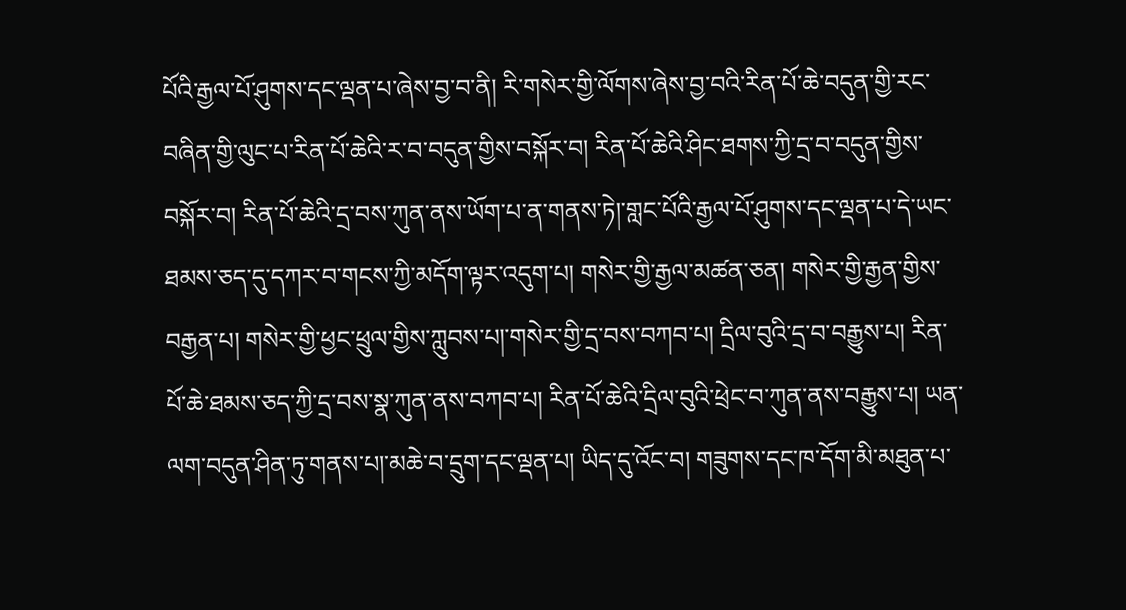པོའི་རྒྱལ་པོ་ཤུགས་དང་ལྡན་པ་ཞེས་བྱ་བ་ནི། རི་གསེར་གྱི་ལོགས་ཞེས་བྱ་བའི་རིན་པོ་ཆེ་བདུན་གྱི་རང་བཞིན་གྱི་ལུང་པ་རིན་པོ་ཆེའི་ར་བ་བདུན་གྱིས་བསྐོར་བ། རིན་པོ་ཆེའི་ཤིང་ཐགས་ཀྱི་དྲ་བ་བདུན་གྱིས་བསྐོར་བ། རིན་པོ་ཆེའི་དྲ་བས་ཀུན་ནས་ཡོག་པ་ན་གནས་ཏེ།་གླང་པོའི་རྒྱལ་པོ་ཤུགས་དང་ལྡན་པ་དེ་ཡང་ཐམས་ཅད་དུ་དཀར་བ་གངས་ཀྱི་མདོག་ལྟར་འདུག་པ། གསེར་གྱི་རྒྱལ་མཚན་ཅན། གསེར་གྱི་རྒྱན་གྱིས་བརྒྱན་པ། གསེར་གྱི་ཕྱང་ཕྲུལ་གྱིས་ཀླུབས་པ།་གསེར་གྱི་དྲ་བས་བཀབ་པ། དྲིལ་བུའི་དྲ་བ་བརྒྱུས་པ། རིན་པོ་ཆེ་ཐམས་ཅད་ཀྱི་དྲ་བས་སྣ་ཀུན་ནས་བཀབ་པ། རིན་པོ་ཆེའི་དྲིལ་བུའི་ཕྲེང་བ་ཀུན་ནས་བརྒྱུས་པ། ཡན་ལག་བདུན་ཤིན་ཏུ་གནས་པ།་མཆེ་བ་དྲུག་དང་ལྡན་པ། ཡིད་དུ་འོང་བ། གཟུགས་དང་ཁ་དོག་མི་མཐུན་པ་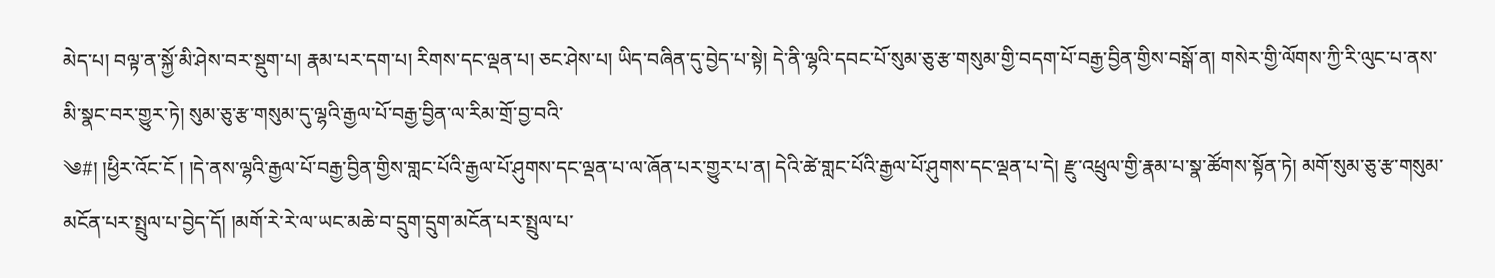མེད་པ། བལྟ་ན་སྐྱོ་མི་ཤེས་བར་སྡུག་པ། རྣམ་པར་དག་པ། རིགས་དང་ལྡན་པ། ཅང་ཤེས་པ། ཡིད་བཞིན་དུ་བྱེད་པ་སྟེ། དེ་ནི་ལྷའི་དབང་པོ་སུམ་ཅུ་རྩ་གསུམ་གྱི་བདག་པོ་བརྒྱ་བྱིན་གྱིས་བསྒོ་ན། གསེར་གྱི་ལོགས་ཀྱི་རི་ལུང་པ་ནས་མི་སྣང་བར་གྱུར་ཏེ། སུམ་ཅུ་རྩ་གསུམ་དུ་ལྷའི་རྒྱལ་པོ་བརྒྱ་བྱིན་ལ་རིམ་གྲོ་བྱ་བའི་
༄#། །ཕྱིར་འོང་ངོ ། །དེ་ནས་ལྷའི་རྒྱལ་པོ་བརྒྱ་བྱིན་གྱིས་གླང་པོའི་རྒྱལ་པོ་ཤུགས་དང་ལྡན་པ་ལ་ཞོན་པར་གྱུར་པ་ན། དེའི་ཚེ་གླང་པོའི་རྒྱལ་པོ་ཤུགས་དང་ལྡན་པ་དེ། རྫུ་འཕྲུལ་གྱི་རྣམ་པ་སྣ་ཚོགས་སྟོན་ཏེ། མགོ་སུམ་ཅུ་རྩ་གསུམ་མངོན་པར་སྤྲུལ་པ་བྱེད་དོ། །མགོ་རེ་རེ་ལ་ཡང་མཆེ་བ་དྲུག་དྲུག་མངོན་པར་སྤྲུལ་པ་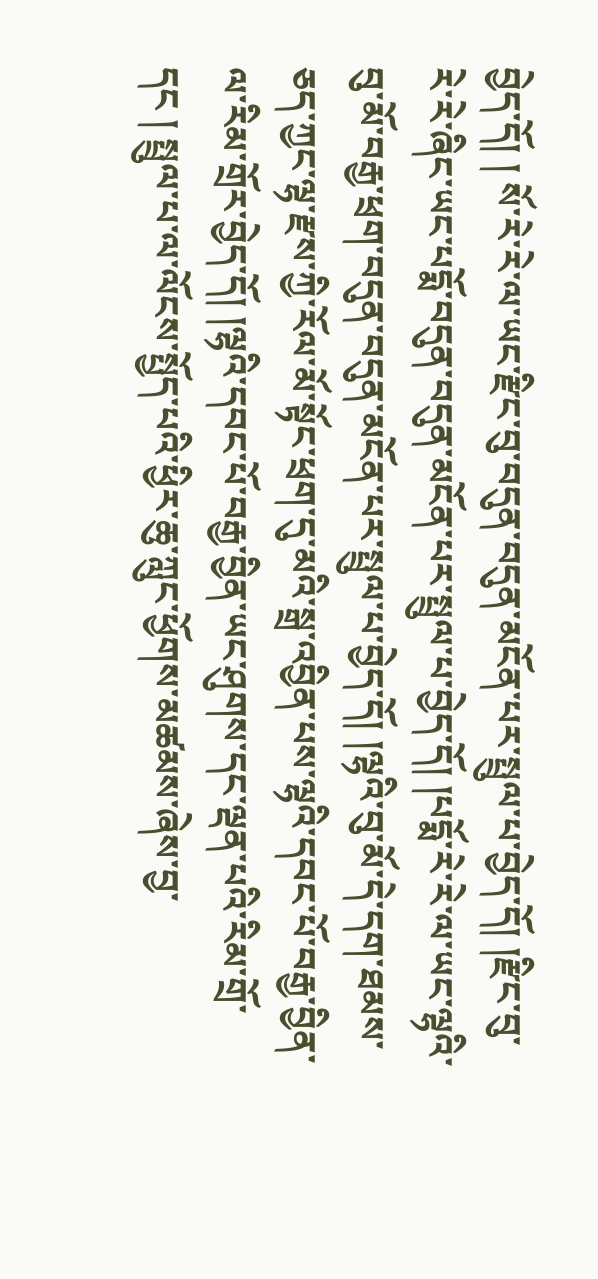བྱེད་དོ། ། སོ་རེ་རེ་ལ་ཡང་རྫིང་བུ་བདུན་བདུན་མངོན་པར་སྤྲུལ་པ་བྱེད་དོ། །རྫིང་བུ་རེ་རེ་ཞིང་ཡང་པདྨོ་བདུན་བདུན་མངོན་པར་སྤྲུལ་པ་བྱེད་དོ། །པདྨོ་རེ་རེ་ལ་ཡང་ལྷའི་བུ་མོ་བརྒྱ་ཕྲག་བདུན་བདུན་མངོན་པར་སྤྲུལ་པ་བྱེད་དོ། །ལྷའི་བུ་མོ་དེ་དག་ཐམས་ཅད་ཀྱང་ལྷ་རྫས་ཀྱི་རོལ་མོ་སྟོང་ཕྲག་དུ་མའི་སྒྲ་འབྱིན་པས་ལྷའི་དབང་པོ་བརྒྱ་བྱིན་ལ་རིམ་གྲོར་བྱེད་དོ། །ལྷའི་དབང་པོ་བརྒྱ་བྱིན་ཡང་ཤུགས་དང་ལྡན་པའི་རིམ་གྲོ་དང ། སྤྲུལ་པ་ལ་ལོངས་སྤྱོད་པའི་ཕྱིར་ཆུ་ཀླུང་ཕྱོགས་མཚམས་ཞེས་བྱ་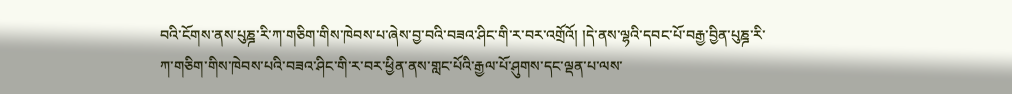བའི་ངོགས་ནས་པུཎྜ་རི་ཀ་གཅིག་གིས་ཁེབས་པ་ཞེས་བྱ་བའི་བཟའ་ཤིང་གི་ར་བར་འགྲོའོ། །དེ་ནས་ལྷའི་དབང་པོ་བརྒྱ་བྱིན་པུཎྜ་རི་ཀ་གཅིག་གིས་ཁེབས་པའི་བཟའ་ཤིང་གི་ར་བར་ཕྱིན་ནས་གླང་པོའི་རྒྱལ་པོ་ཤུགས་དང་ལྡན་པ་ལས་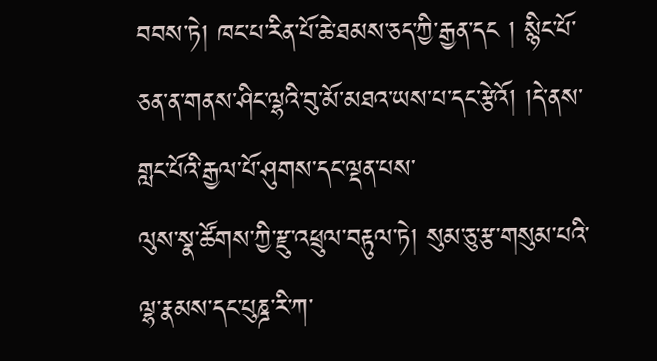བབས་ཏེ། ཁང་པ་རིན་པོ་ཆེ་ཐམས་ཅད་ཀྱི་རྒྱན་དང ། སྙིང་པོ་ཅན་ན་གནས་ཤིང་ལྷའི་བུ་མོ་མཐའ་ཡས་པ་དང་རྩེའོ། །དེ་ནས་གླང་པོའི་རྒྱལ་པོ་ཤུགས་དང་ལྡན་པས་
ལུས་སྣ་ཚོགས་ཀྱི་རྫུ་འཕྲུལ་བརྟུལ་ཏེ། སུམ་ཅུ་རྩ་གསུམ་པའི་ལྷ་རྣམས་དང་པུཎྜ་རི་ཀ་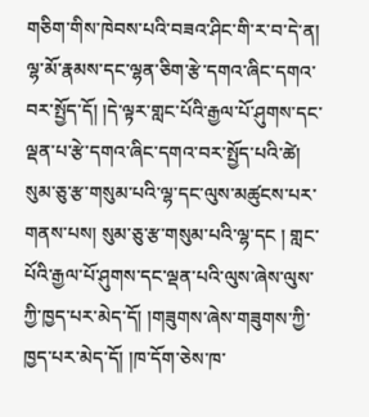གཅིག་གིས་ཁེབས་པའི་བཟའ་ཤིང་གི་ར་བ་དེ་ན། ལྷ་མོ་རྣམས་དང་ལྷན་ཅིག་རྩེ་དགའ་ཞིང་དགའ་བར་སྤྱོད་དོ། །དེ་ལྟར་གླང་པོའི་རྒྱལ་པོ་ཤུགས་དང་ལྡན་པ་རྩེ་དགའ་ཞིང་དགའ་བར་སྤྱོད་པའི་ཚེ། སུམ་ཅུ་རྩ་གསུམ་པའི་ལྷ་དང་ལུས་མཚུངས་པར་གནས་པས། སུམ་ཅུ་རྩ་གསུམ་པའི་ལྷ་དང ། གླང་པོའི་རྒྱལ་པོ་ཤུགས་དང་ལྡན་པའི་ལུས་ཞེས་ལུས་ཀྱི་ཁྱད་པར་མེད་དོ། །གཟུགས་ཞེས་གཟུགས་ཀྱི་ཁྱད་པར་མེད་དོ། །ཁ་དོག་ཅེས་ཁ་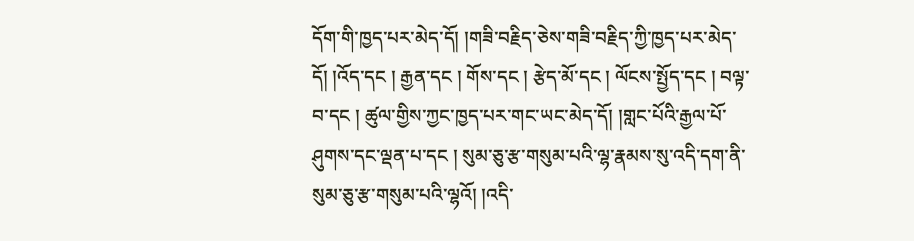དོག་གི་ཁྱད་པར་མེད་དོ། །གཟི་བརྗིད་ཅེས་གཟི་བརྗིད་ཀྱི་ཁྱད་པར་མེད་དོ། །འོད་དང ། རྒྱན་དང ། གོས་དང ། རྩེད་མོ་དང ། ལོངས་སྤྱོད་དང ། བལྟ་བ་དང ། ཚུལ་གྱིས་ཀྱང་ཁྱད་པར་གང་ཡང་མེད་དོ། །གླང་པོའི་རྒྱལ་པོ་ཤུགས་དང་ལྡན་པ་དང ། སུམ་ཅུ་རྩ་གསུམ་པའི་ལྷ་རྣམས་སུ་འདི་དག་ནི་སུམ་ཅུ་རྩ་གསུམ་པའི་ལྷའོ། །འདི་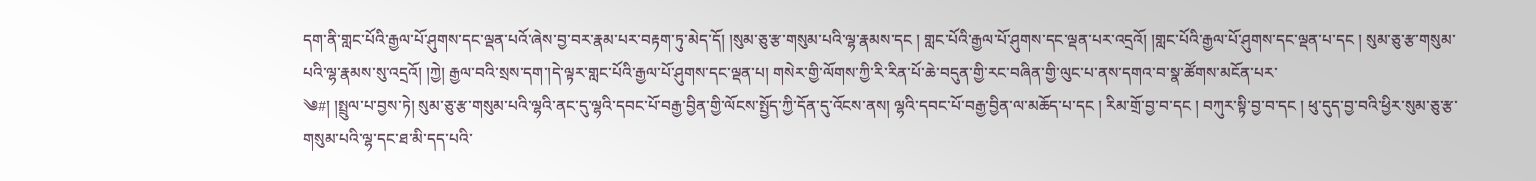དག་ནི་གླང་པོའི་རྒྱལ་པོ་ཤུགས་དང་ལྡན་པའོ་ཞེས་བྱ་བར་རྣམ་པར་བརྟག་ཏུ་མེད་དོ། །སུམ་ཅུ་རྩ་གསུམ་པའི་ལྷ་རྣམས་དང ། གླང་པོའི་རྒྱལ་པོ་ཤུགས་དང་ལྡན་པར་འདྲའོ། །གླང་པོའི་རྒྱལ་པོ་ཤུགས་དང་ལྡན་པ་དང ། སུམ་ཅུ་རྩ་གསུམ་པའི་ལྷ་རྣམས་སུ་འདྲའོ། །ཀྱེ། རྒྱལ་བའི་སྲས་དག་།དེ་ལྟར་གླང་པོའི་རྒྱལ་པོ་ཤུགས་དང་ལྡན་པ། གསེར་གྱི་ལོགས་ཀྱི་རི་རིན་པོ་ཆེ་བདུན་གྱི་རང་བཞིན་གྱི་ལུང་པ་ནས་དགའ་བ་སྣ་ཚོགས་མངོན་པར་
༄#། །སྤྲུལ་པ་བྱས་ཏེ། སུམ་ཅུ་རྩ་གསུམ་པའི་ལྷའི་ནང་དུ་ལྷའི་དབང་པོ་བརྒྱ་བྱིན་གྱི་ལོངས་སྤྱོད་ཀྱི་དོན་དུ་འོངས་ནས། ལྷའི་དབང་པོ་བརྒྱ་བྱིན་ལ་མཆོད་པ་དང ། རིམ་གྲོ་བྱ་བ་དང ། བཀུར་སྟི་བྱ་བ་དང ། ཕུ་དུད་བྱ་བའི་ཕྱིར་སུམ་ཅུ་རྩ་གསུམ་པའི་ལྷ་དང་ཐ་མི་དད་པའི་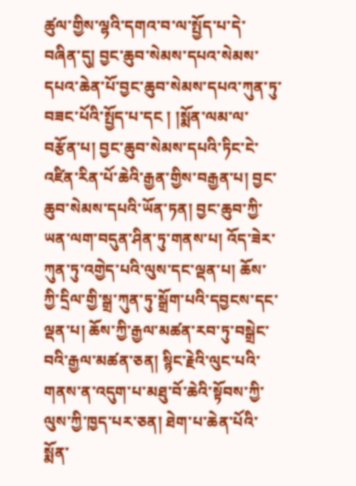ཚུལ་གྱིས་ལྷའི་དགའ་བ་ལ་སྤྱོད་པ་དེ་བཞིན་དུ། བྱང་ཆུབ་སེམས་དཔའ་སེམས་དཔའ་ཆེན་པོ་བྱང་ཆུབ་སེམས་དཔའ་ཀུན་ཏུ་བཟང་པོའི་སྤྱོད་པ་དང ། །སྨོན་ལམ་ལ་བརྩོན་པ། བྱང་ཆུབ་སེམས་དཔའི་ཏིང་ངེ་འཛིན་རིན་པོ་ཆེའི་རྒྱན་གྱིས་བརྒྱན་པ། བྱང་ཆུབ་སེམས་དཔའི་ཡོན་ཏན། བྱང་ཆུབ་ཀྱི་ཡན་ལག་བདུན་ཤིན་ཏུ་གནས་པ། འོད་ཟེར་ཀུན་ཏུ་འགྱེད་པའི་ལུས་དང་ལྡན་པ། ཆོས་ཀྱི་དྲིལ་གྱི་སྒྲ་ཀུན་ཏུ་སྒྲོག་པའི་དབྱངས་དང་ལྡན་པ། ཆོས་ཀྱི་རྒྱལ་མཚན་རབ་ཏུ་བསྒྲེང་བའི་རྒྱལ་མཚན་ཅན། སྙིང་རྗེའི་ལུང་པའི་གནས་ན་འདུག་པ་མཐུ་བོ་ཆེའི་སྟོབས་ཀྱི་ལུས་ཀྱི་ཁྱད་པར་ཅན། ཐེག་པ་ཆེན་པོའི་སྨོན་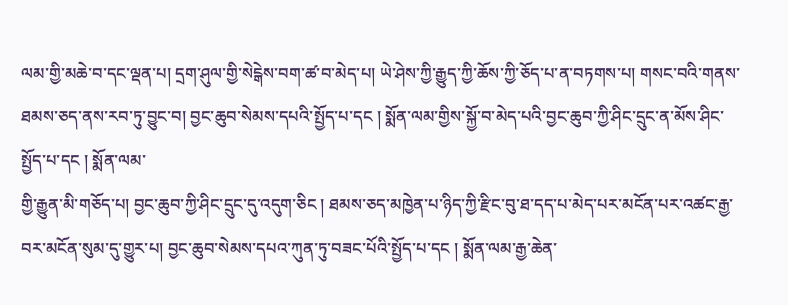ལམ་གྱི་མཆེ་བ་དང་ལྡན་པ། དྲག་ཤུལ་གྱི་སེངྒེས་བག་ཚ་བ་མེད་པ། ཡེ་ཤེས་ཀྱི་རྒྱུད་ཀྱི་ཆོས་ཀྱི་ཅོད་པ་ན་བཏགས་པ། གསང་བའི་གནས་ཐམས་ཅད་ནས་རབ་ཏུ་བྱུང་བ། བྱང་ཆུབ་སེམས་དཔའི་སྤྱོད་པ་དང ། སྨོན་ལམ་གྱིས་སྐྱོ་བ་མེད་པའི་བྱང་ཆུབ་ཀྱི་ཤིང་དྲུང་ན་མོས་ཤིང་སྤྱོད་པ་དང ། སྨོན་ལམ་
གྱི་རྒྱུན་མི་གཅོད་པ། བྱང་ཆུབ་ཀྱི་ཤིང་དྲུང་དུ་འདུག་ཅིང ། ཐམས་ཅད་མཁྱེན་པ་ཉིད་ཀྱི་རྫིང་བུ་ཐ་དད་པ་མེད་པར་མངོན་པར་འཚང་རྒྱ་བར་མངོན་སུམ་དུ་གྱུར་པ། བྱང་ཆུབ་སེམས་དཔའ་ཀུན་ཏུ་བཟང་པོའི་སྤྱོད་པ་དང ། སྨོན་ལམ་རྒྱ་ཆེན་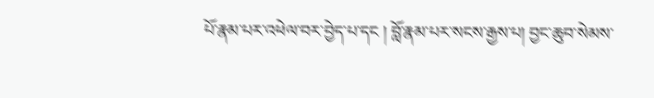པོ་རྣམ་པར་འཕེལ་བར་བྱེད་པ་དང ། བློ་རྣམ་པར་སངས་རྒྱས་པ། བྱང་ཆུབ་སེམས་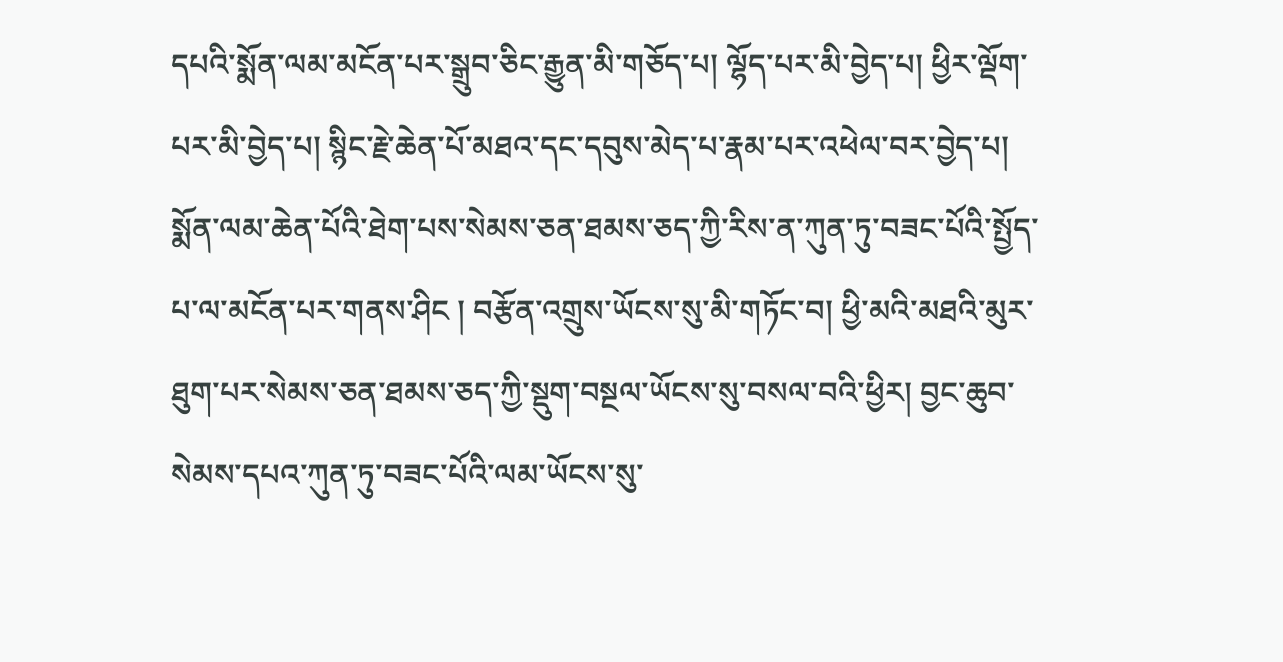དཔའི་སྨོན་ལམ་མངོན་པར་སྒྲུབ་ཅིང་རྒྱུན་མི་གཅོད་པ། ལྷོད་པར་མི་བྱེད་པ། ཕྱིར་ལྡོག་པར་མི་བྱེད་པ། སྙིང་རྗེ་ཆེན་པོ་མཐའ་དང་དབུས་མེད་པ་རྣམ་པར་འཕེལ་བར་བྱེད་པ། སྨོན་ལམ་ཆེན་པོའི་ཐེག་པས་སེམས་ཅན་ཐམས་ཅད་ཀྱི་རིས་ན་ཀུན་ཏུ་བཟང་པོའི་སྤྱོད་པ་ལ་མངོན་པར་གནས་ཤིང ། བརྩོན་འགྲུས་ཡོངས་སུ་མི་གཏོང་བ། ཕྱི་མའི་མཐའི་མུར་ཐུག་པར་སེམས་ཅན་ཐམས་ཅད་ཀྱི་སྡུག་བསྔལ་ཡོངས་སུ་བསལ་བའི་ཕྱིར། བྱང་ཆུབ་སེམས་དཔའ་ཀུན་ཏུ་བཟང་པོའི་ལམ་ཡོངས་སུ་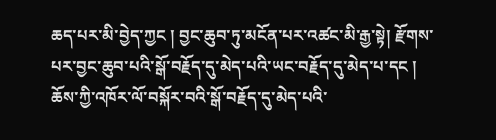ཆད་པར་མི་བྱེད་ཀྱང ། བྱང་ཆུབ་ཏུ་མངོན་པར་འཚང་མི་རྒྱ་སྟེ། རྫོགས་པར་བྱང་ཆུབ་པའི་སྒོ་བརྗོད་དུ་མེད་པའི་ཡང་བརྗོད་དུ་མེད་པ་དང ། ཆོས་ཀྱི་འཁོར་ལོ་བསྐོར་བའི་སྒོ་བརྗོད་དུ་མེད་པའི་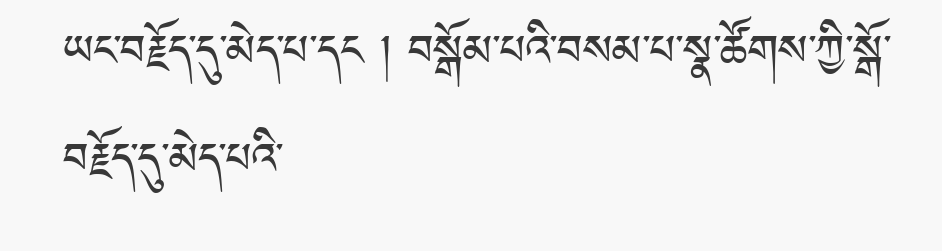ཡང་བརྗོད་དུ་མེད་པ་དང ། བསྒོམ་པའི་བསམ་པ་སྣ་ཚོགས་ཀྱི་སྒོ་བརྗོད་དུ་མེད་པའི་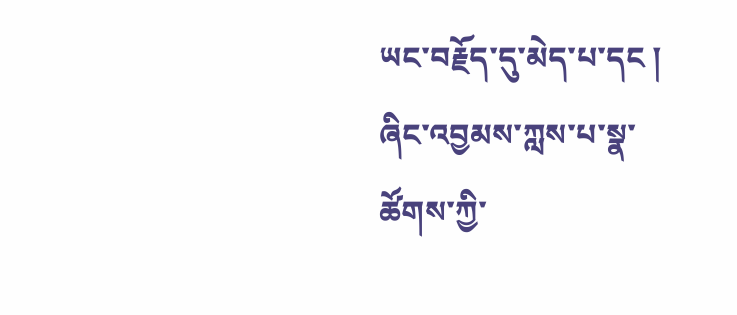ཡང་བརྗོད་དུ་མེད་པ་དང ། ཞིང་འབྱམས་ཀླས་པ་སྣ་ཚོགས་ཀྱི་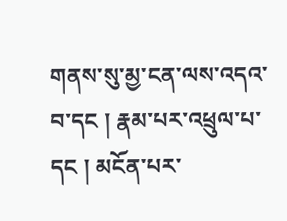གནས་སུ་མྱ་ངན་ལས་འདའ་བ་དང ། རྣམ་པར་འཕྲུལ་པ་དང ། མངོན་པར་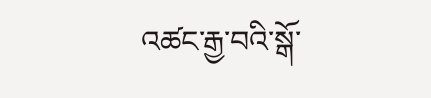འཚང་རྒྱ་བའི་སྒོ་